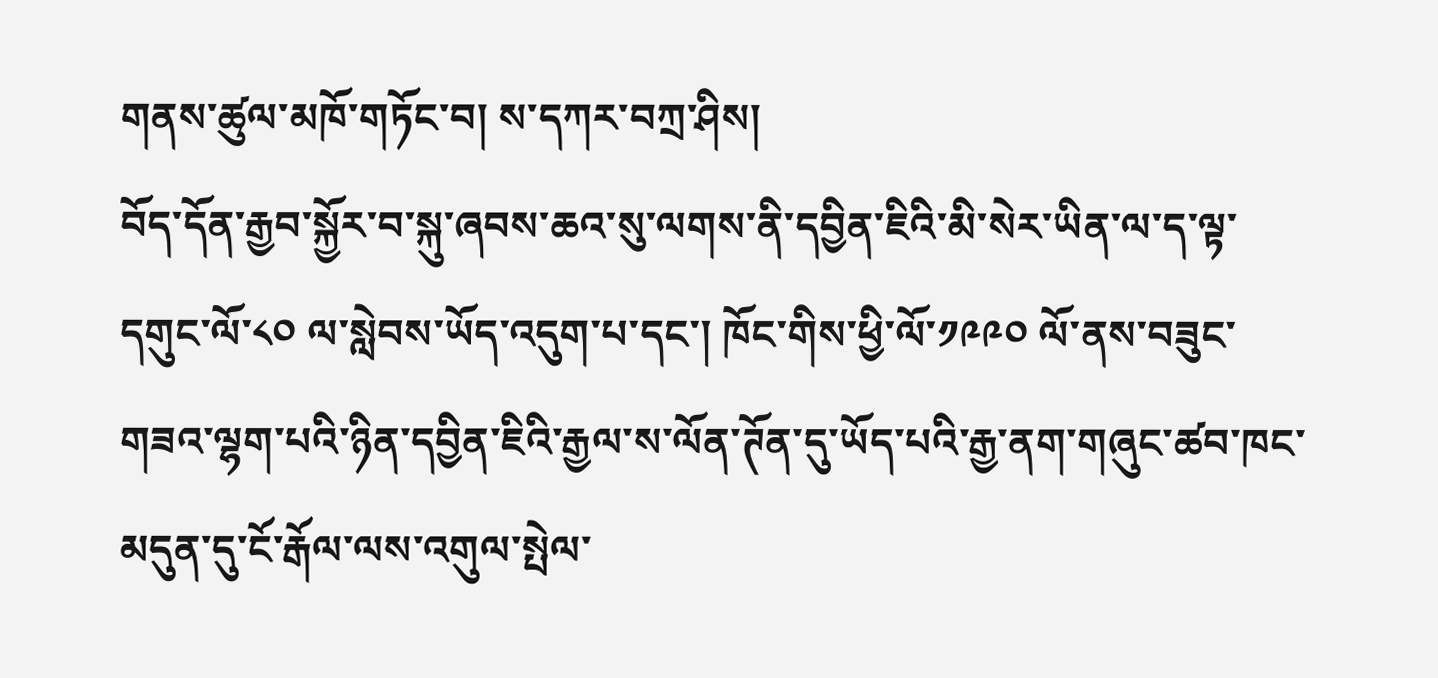གནས་ཚུལ་མཁོ་གཏོང་བ། ས་དཀར་བཀྲ་ཤིས།
བོད་དོན་རྒྱབ་སྐྱོར་བ་སྐུ་ཞབས་ཆའ་སུ་ལགས་ནི་དབྱིན་ཇིའི་མི་སེར་ཡིན་ལ་ད་ལྟ་དགུང་ལོ་༨༠ ལ་སླེབས་ཡོད་འདུག་པ་དང་། ཁོང་གིས་ཕྱི་ལོ་༡༩༩༠ ལོ་ནས་བཟུང་གཟའ་ལྷག་པའི་ཉིན་དབྱིན་ཇིའི་རྒྱལ་ས་ལོན་ཊོན་དུ་ཡོད་པའི་རྒྱ་ནག་གཞུང་ཚབ་ཁང་མདུན་དུ་ངོ་རྒོལ་ལས་འགུལ་སྤེལ་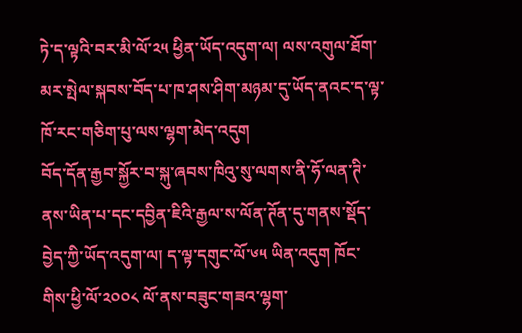ཏེ་ད་ལྟའི་བར་མི་ལོ་༢༥ ཕྱིན་ཡོད་འདུག་ལ། ལས་འགུལ་ཐོག་མར་སྤེལ་སྐབས་བོད་པ་ཁ་ཤས་ཤིག་མཉམ་དུ་ཡོད་ནའང་ད་ལྟ་ཁོ་རང་གཅིག་པུ་ལས་ལྷག་མེད་འདུག
བོད་དོན་རྒྱབ་སྐྱོར་བ་སྐུ་ཞབས་ཁིའུ་སུ་ལགས་ནི་ཧོ་ལན་ཊི་ནས་ཡིན་པ་དང་དབྱིན་ཇིའི་རྒྱལ་ས་ལོན་ཊོན་དུ་གནས་སྡོད་བྱེད་ཀྱི་ཡོད་འདུག་ལ། ད་ལྟ་དགུང་ལོ་༦༥ ཡིན་འདུག ཁོང་གིས་ཕྱི་ལོ་༢༠༠༨ ལོ་ནས་བཟུང་གཟའ་ལྷག་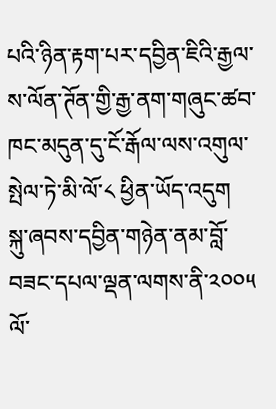པའི་ཉིན་རྟག་པར་དབྱིན་ཇིའི་རྒྱལ་ས་ལོན་ཊོན་གྱི་རྒྱ་ནག་གཞུང་ཚབ་ཁང་མདུན་དུ་ངོ་རྒོལ་ལས་འགུལ་སྤེལ་ཏེ་མི་ལོ་༨ ཕྱིན་ཡོད་འདུག
སྐུ་ཞབས་དབྱིན་གཉེན་ནམ་བློ་བཟང་དཔལ་ལྡན་ལགས་ནི་༢༠༠༥ ལོ་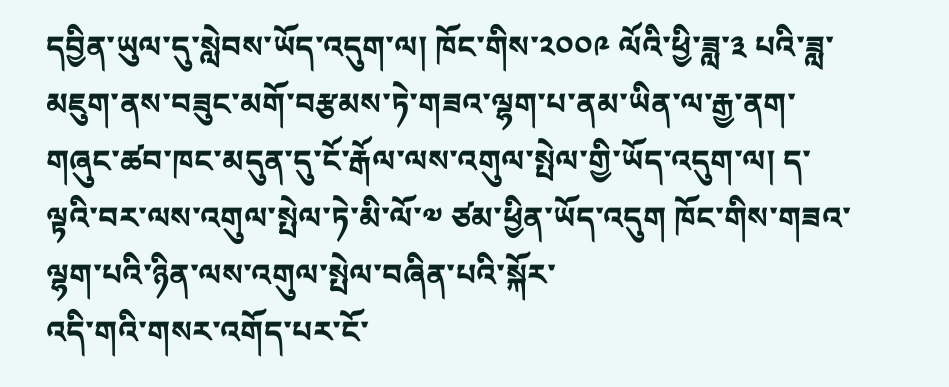དབྱིན་ཡུལ་དུ་སླེབས་ཡོད་འདུག་ལ། ཁོང་གིས་༢༠༠༩ ལོའི་ཕྱི་ཟླ་༣ པའི་ཟླ་མཇུག་ནས་བཟུང་མགོ་བརྩམས་ཏེ་གཟའ་ལྷག་པ་ནམ་ཡིན་ལ་རྒྱ་ནག་གཞུང་ཚབ་ཁང་མདུན་དུ་ངོ་རྒོལ་ལས་འགུལ་སྤེལ་གྱི་ཡོད་འདུག་ལ། ད་ལྟའི་བར་ལས་འགུལ་སྤེལ་ཏེ་མི་ལོ་༧ ཙམ་ཕྱིན་ཡོད་འདུག ཁོང་གིས་གཟའ་ལྷག་པའི་ཉིན་ལས་འགུལ་སྤེལ་བཞིན་པའི་སྐོར་
འདི་གའི་གསར་འགོད་པར་ངོ་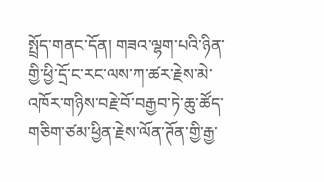སྤྲོད་གནང་དོན། གཟའ་ལྷག་པའི་ཉིན་གྱི་ཕྱི་དྲོ་ང་རང་ལས་ཀ་ཚར་རྗེས་མེ་འཁོར་གཉིས་བརྗེ་བོ་བརྒྱབ་ཏེ་ཆུ་ཚོད་གཅིག་ཙམ་ཕྱིན་རྗེས་ལོན་ཊོན་གྱི་རྒྱ་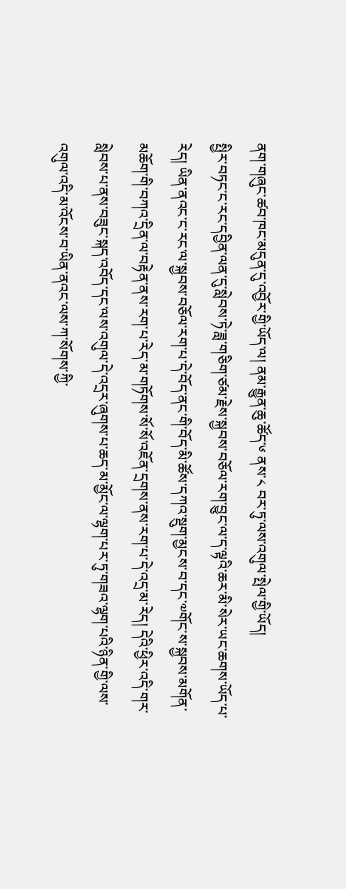ནག་གཞུང་ཚབ་ཁང་མདུན་དུ་འབྱོར་གྱི་ཡོད་ལ། ནམ་རྒྱུན་ཆུ་ཚོད་༦ ནས་༨ བར་ཏུ་ལས་འགུལ་སྤེལ་གྱི་ཡོད།
སྤྱིར་བཏང་ང་རང་དབྱིན་ལན་དུ་སླེབས་ཏེ་ཟླ་གཅིག་ཙམ་རྗེས་སྐྱབས་བཅོལ་རག་བྱུང་ལ་ད་ལྟའི་ཆར་མི་སེར་ཡང་ཆགས་ཡོད་པ་རེད། ཡིན་ནའང་ང་རང་ལ་སྐྱབས་བཅོལ་རག་པ་དེ་བོད་ནང་གི་བོད་མི་ཚོས་དཀའ་སྡུག་མྱངས་བ་དང་༧གོང་ས་སྐྱབས་མགོན་མཆོག་གི་བཀའ་དྲིན་ལ་བརྟེན་ནས་རག་པ་རེད་མ་གཏོགས་སོ་སོ་འཇོན་དྲགས་ནས་རག་པ་དེ་འདྲ་མ་རེད། དེའི་ཕྱིར་འདི་གར་སླེབས་པ་ནས་བཟུང་སྐད་འབོད་དང་ལས་འགུལ་དེ་འདྲར་ཞུགས་པ་ཆད་མ་མྱོང་ལ་ལྷག་པར་ཏུ་གཟའ་ལྷག་པའི་ཉིན་གྱི་ལས་འགུལ་འདི་མ་འོངས་བ་ཡིན་ནའང་ལས་ཀ་སོགས་ཀྱི་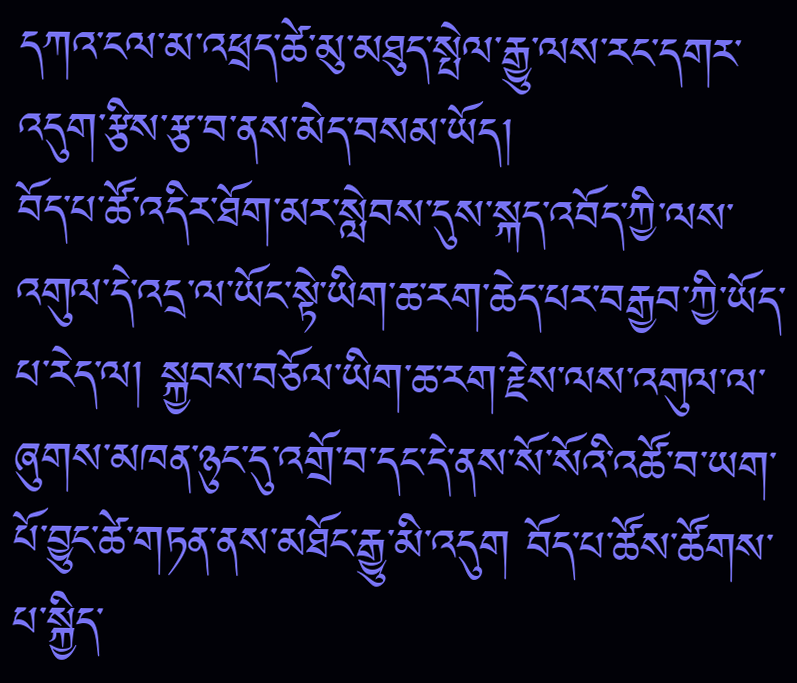དཀའ་ངལ་མ་འཕྲད་ཚེ་མུ་མཐུད་སྤེལ་རྒྱུ་ལས་རང་དགར་འདུག་རྩིས་རྩ་བ་ནས་མེད་བསམ་ཡོད།
བོད་པ་ཚོ་འདིར་ཐོག་མར་སླེབས་དུས་སྐད་འབོད་ཀྱི་ལས་འགུལ་དེ་འདྲ་ལ་ཡོང་སྟེ་ཡིག་ཆ་རག་ཆེད་པར་བརྒྱབ་ཀྱི་ཡོད་པ་རེད་ལ། སྐྱབས་བཅོལ་ཡིག་ཆ་རག་རྗེས་ལས་འགུལ་ལ་ཞུགས་མཁན་ཉུང་དུ་འགྲོ་བ་དང་དེ་ནས་སོ་སོའི་འཚོ་བ་ཡག་པོ་བྱུང་ཚེ་གཏན་ནས་མཐོང་རྒྱུ་མི་འདུག བོད་པ་ཚོས་ཚོགས་པ་སྐྱིད་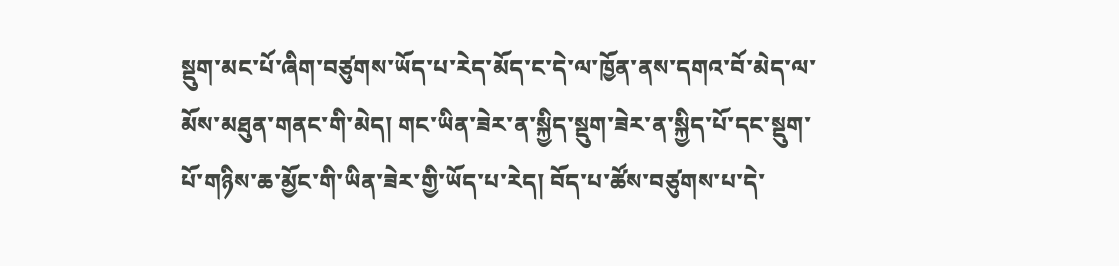སྡུག་མང་པོ་ཞིག་བཙུགས་ཡོད་པ་རེད་མོད་ང་དེ་ལ་ཁྱོན་ནས་དགའ་བོ་མེད་ལ་མོས་མཐུན་གནང་གི་མེད། གང་ཡིན་ཟེར་ན་སྐྱིད་སྡུག་ཟེར་ན་སྐྱིད་པོ་དང་སྡུག་པོ་གཉིས་ཆ་མྱོང་གི་ཡིན་ཟེར་གྱི་ཡོད་པ་རེད། བོད་པ་ཚོས་བཙུགས་པ་དེ་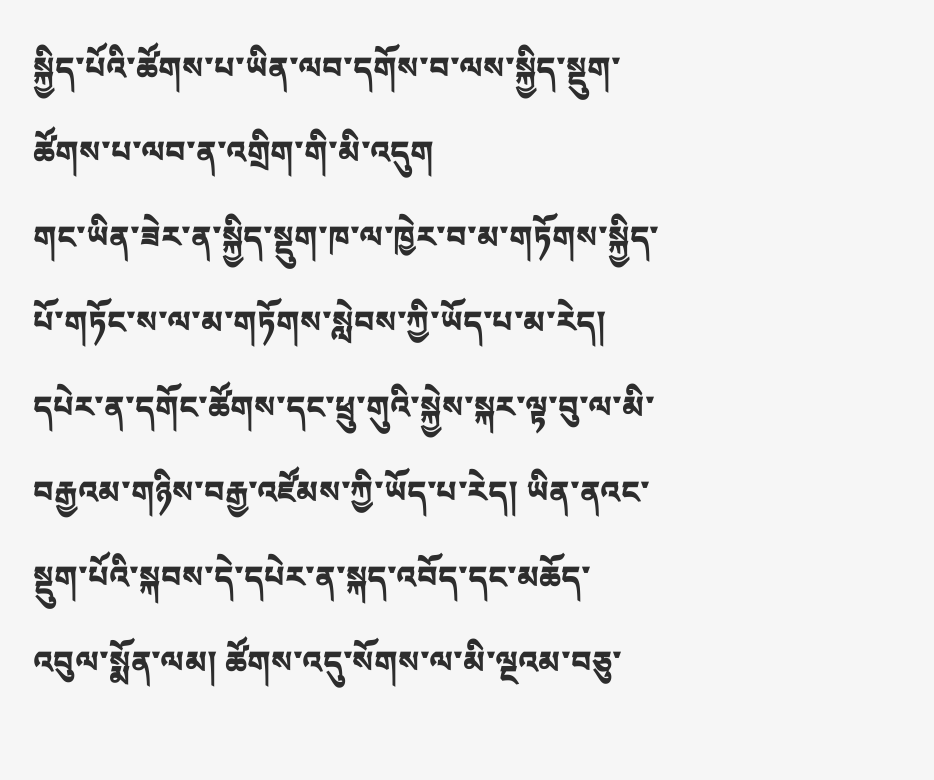སྐྱིད་པོའི་ཚོགས་པ་ཡིན་ལབ་དགོས་བ་ལས་སྐྱིད་སྡུག་ཚོགས་པ་ལབ་ན་འགྲིག་གི་མི་འདུག
གང་ཡིན་ཟེར་ན་སྐྱིད་སྡུག་ཁ་ལ་ཁྱེར་བ་མ་གཏོགས་སྐྱིད་པོ་གཏོང་ས་ལ་མ་གཏོགས་སླེབས་ཀྱི་ཡོད་པ་མ་རེད། དཔེར་ན་དགོང་ཚོགས་དང་ཕྲུ་གུའི་སྐྱེས་སྐར་ལྟ་བུ་ལ་མི་བརྒྱའམ་གཉིས་བརྒྱ་འཛོམས་ཀྱི་ཡོད་པ་རེད། ཡིན་ནའང་སྡུག་པོའི་སྐབས་དེ་དཔེར་ན་སྐད་འབོད་དང་མཆོད་འབུལ་སྨོན་ལམ། ཚོགས་འདུ་སོགས་ལ་མི་ལྔའམ་བཅུ་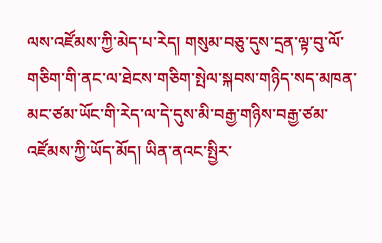ལས་འཛོམས་ཀྱི་མེད་པ་རེད། གསུམ་བཅུ་དུས་དྲན་ལྟ་བུ་ལོ་གཅིག་གི་ནང་ལ་ཐེངས་གཅིག་སྤེལ་སྐབས་གཉིད་སད་མཁན་མང་ཙམ་ཡོང་གི་རེད་ལ་དེ་དུས་མི་བརྒྱ་གཉིས་བརྒྱ་ཙམ་འཛོམས་ཀྱི་ཡོད་མོད། ཡིན་ནའང་སྤྱིར་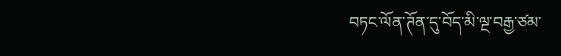བཏང་ལོན་ཊོན་དུ་བོད་མི་ལྔ་བརྒྱ་ཙམ་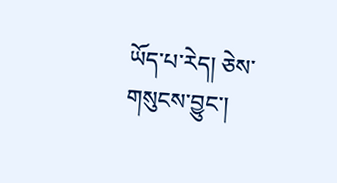ཡོད་པ་རེད། ཅེས་གསུངས་བྱུང་།